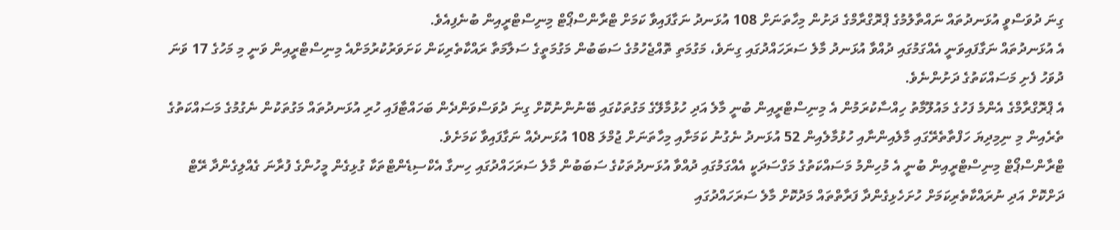ގިނަ ދުވަސްވީ އުޅަނދުތައް ނައްތާލުމުގެ ޕްރޮގްރާމްގެ ދަށުން މިހާތަނަށް 108 އުޅަނދު ނަގާފައިވާ ކަމަށް ޓްރާންސްޕޯޓް މިނިސްޓްރީއިން ބުނެފިއެވެ.
އެ އުޅަނދުތައް ނަގާފައިވަނީ އެއްގަމުގައި ދުއްވާ އުޅަނދު މާލެ ސަރަހައްދުގައި ގިނަވެ، މަގުމަތި ތޮއްޖެހުމުގެ ސަބަބުން މަގުމަތީގެ ސަލާމަތާ ރައްކާތެރިކަން ކަށަވަރުކުރުމަށްއެ މިނިސްޓްރީއިން ވަނީ މި މަހުގެ 17 ވަނަ ދުވަހު ފެށި މަސައްކަތުގެ ދަށުންނެވެ.
އެ ޕްރޮގްރާމްގެ އެންމެ ފަހުގެ މައުލޫމާތު ހިއްސާކުރަމުން އެ މިނިސްޓްރީއިން ބުނީ މާލެ އަދި ހުޅުމާލޭގެ މަގުތަކުގައި ބޭނުންނުކޮށް ގިނަ ދުވަސްވަންދެން ބަހައްޓާފައި ހުރި އުޅަނދުތައް މަގުތަކުން ނެގުމުގެ މަސައްކަތުގެ ތެރެއިން މި ނިމިދިޔަ ހަފްތާތެރޭގައި މާލެއިންނާއި ހުޅުމާލެއިން 52 އުޅަނދު ނެގުނު ކަމަށާއި މިހާތަނަށް ޖުމްލަ 108 އުޅަނދެއް ނަގާފައިވާ ކަމަށެވެ.
ޓްރާންސްޕޯޓް މިނިސްޓްރީއިން ބުނީ އެ މުހިންމު މަސައްކަތުގެ މަގްސަދަކީ އެއްގަމުގައި ދުއްވާ އުޅަނދުތަކުގެ ސަބަބުން މާލެ ސަރަހައްދުގައި ހިނގާ އެކްސިޑެންޓްތަކާ ގުޅިގެން މީހުންގެ ފުރާނަ ގެއްލިގެންދާ ރޭޓް ދަށްކޮށް އަދި ނުރައްކާތެރިކަމަށް ހުށަހެޅިގެންދާ ފަރާތްތައް މަދުކޮށް މާލެ ސަރަހައްދުގައި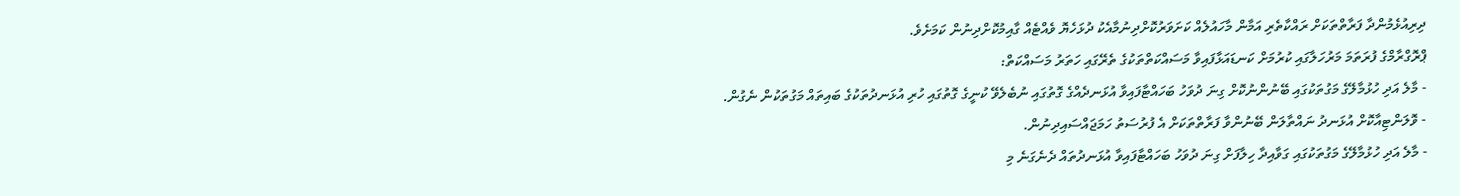ދިރިއުޅެމުންދާ ފަރާތްތަކަށް ރައްކާތެރި އަމާން މާހައުލެއް ކަށަވަރުކޮށްދިނުމާއެކު ދުޅަހެޔޮ ވެއްޓެއް ގާއިމުކޮށްދިނުން ކަމަށެވެ.
ޕްރޮގްރާމްގެ ފުރަތަމަ މަރުހަލާގައި ކުރުމަށް ކަނޑައަޅާފައިވާ މަސައްކަތްތަކުގެ ތެރޭގައި ހަތަރު މަސައްކަތް:
- މާލެ އަދި ހުޅުމާލޭގެ މަގުތަކުގައި ބޭނުންނުކޮށް ގިނަ ދުވަހު ބަހައްޓާފައިވާ އުޅަނދެއްގެ ގޮތުގައި ނުބެލެވޭ ކުނީގެ ގޮތުގައި ހުރި އުޅަނދުތަކުގެ ބައިތައް މަގުތަކުން ނެގުން.
- ވޮލަންޓިއާކޮށް އުޅަނދު ނައްތާލަން ބޭނުންވާ ފަރާތްތަކަށް އެ ފުރުސަތު ހަމަޖައްސައިދިނުން.
- މާލެ އަދި ހުޅުމާލޭގެ މަގުތަކުގައި ގަވާއިދާ ހިލާފަށް ގިނަ ދުވަހު ބަހައްޓާފައިވާ އުޅަނދުތައް ދެނެގަނެ މި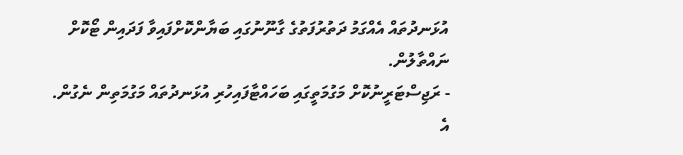އުޅަނދުތައް އެއްގަމު ދަތުރުފަތުގެ ގާނޫނުގައި ބަޔާންކޮށްފައިވާ ފަދައިން ޓޯކޮށް ނައްތާލުން.
- ރަޖިސްޓަރީނުކޮށް މަގުމަތީގައި ބަހައްޓާފައިހުރި އުޅަނދުތައް މަގުމަތިން ނެގުން.
އެ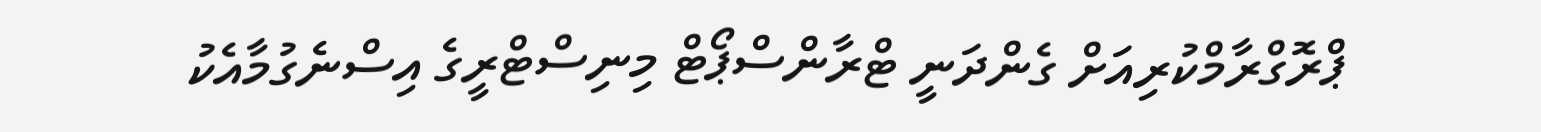ޕްރޮގްރާމްކުރިއަށް ގެންދަނީ ޓްރާންސްޕޯޓް މިނިސްޓްރީގެ އިސްނެގުމާއެކު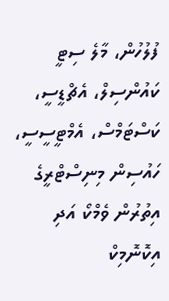ފުލުހުން، މާލެ ސިޓީ ކައުންސިލް، އެޗްޑީސީ، ކަސްޓަމްސް، އެމްޓީސީސީ، ހައުސިން މިނިސްޓްރީގެ އިތުރުން ވެމްކޯ އަދި އިކޮނޮމިކް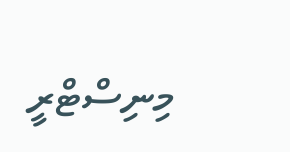މިނިސްޓްރީ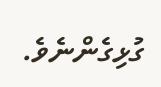ގުޅިގެންނެވެ.